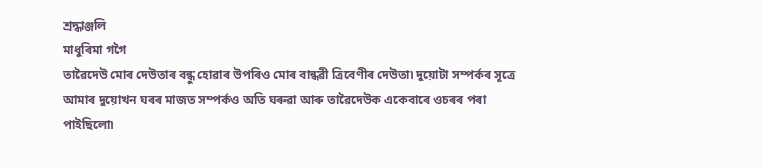শ্ৰদ্ধাঞ্জলি
মাধুৰিমা গগৈ
তাৱৈদেউ মোৰ দেউতাৰ বন্ধু হোৱাৰ উপৰিও মোৰ বান্ধৱী ত্ৰিবেণীৰ দেউতা৷ দুয়োটা সম্পৰ্কৰ সূত্ৰে আমাৰ দুয়োখন ঘৰৰ মাজত সম্পৰ্কও অতি ঘৰুৱা আৰু তাৱৈদেউক একেবাৰে ওচৰৰ পৰা পাইছিলো৷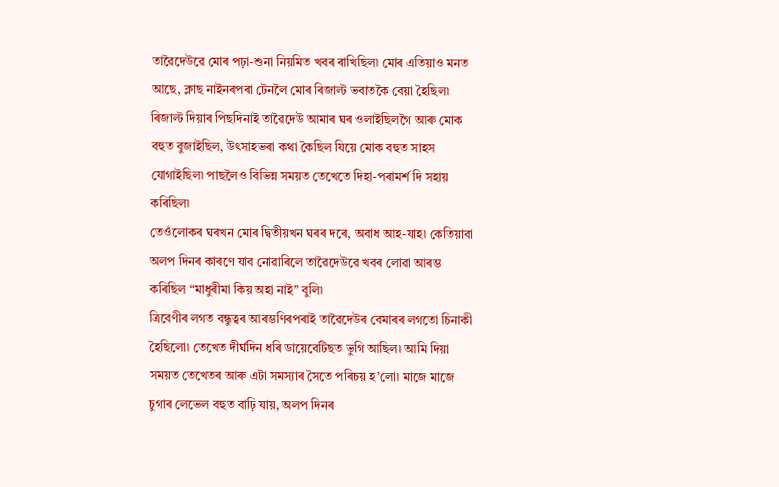তাৱৈদেউৱে মোৰ পঢ়া-শুনা নিয়মিত খবৰ ৰাখিছিল৷ মোৰ এতিয়াও মনত আছে, ক্লাছ নাইনৰপৰা টেনলৈ মোৰ ৰিজাল্ট ভবাতকৈ বেয়া হৈছিল৷ ৰিজাল্ট দিয়াৰ পিছদিনাই তাৱৈদেউ আমাৰ ঘৰ ওলাইছিলগৈ আৰু মোক বহুত বুজাইছিল, উৎসাহভৰা কথা কৈছিল যিয়ে মোক বহুত সাহস যোগাইছিল৷ পাছলৈও বিভিন্ন সময়ত তেখেতে দিহা-পৰামৰ্শ দি সহায় কৰিছিল৷
তেওঁলোকৰ ঘৰখন মোৰ দ্বিতীয়খন ঘৰৰ দৰে, অবাধ আহ-যাহ৷ কেতিয়াবা অলপ দিনৰ কাৰণে যাব নোৱাৰিলে তাৱৈদেউৱে খবৰ লোৱা আৰম্ভ কৰিছিল “মাধুৰীমা কিয় অহা নাই” বুলি৷
ত্ৰিবেণীৰ লগত বন্ধুত্বৰ আৰম্ভণিৰপৰাই তাৱৈদেউৰ বেমাৰৰ লগতো চিনাকী হৈছিলো৷ তেখেত দীৰ্ঘদিন ধৰি ডায়েবেটিছত ভুগি আছিল৷ আমি দিয়া সময়ত তেখেতৰ আৰু এটা সমস্যাৰ সৈতে পৰিচয় হ’লো৷ মাজে মাজে চুগাৰ লেভেল বহুত বাঢ়ি যায়, অলপ দিনৰ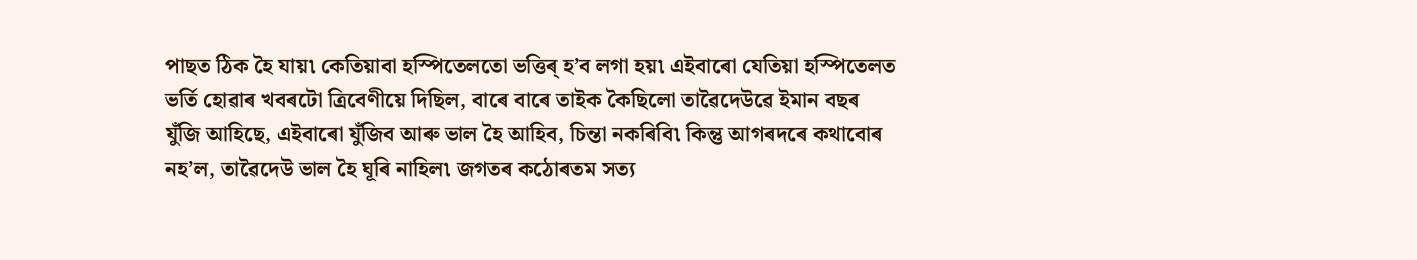পাছত ঠিক হৈ যায়৷ কেতিয়াবা হস্পিতেলতো ভত্তিৰ্ হ’ব লগা হয়৷ এইবাৰো যেতিয়া হস্পিতেলত ভৰ্তি হোৱাৰ খবৰটো ত্ৰিবেণীয়ে দিছিল, বাৰে বাৰে তাইক কৈছিলো তাৱৈদেউৱে ইমান বছৰ যুঁজি আহিছে, এইবাৰো যুঁজিব আৰু ভাল হৈ আহিব, চিন্তা নকৰিবি৷ কিন্তু আগৰদৰে কথাবোৰ নহ’ল, তাৱৈদেউ ভাল হৈ ঘূৰি নাহিল৷ জগতৰ কঠোৰতম সত্য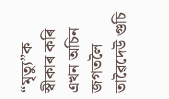“মৃত্যু”ক স্বীকাৰ কৰি এখন অচিন জগতলৈ তাৱৈদেউ গুচি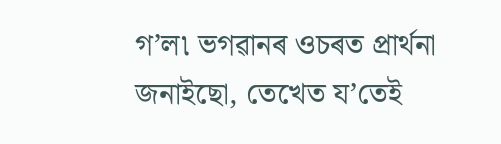গ’ল৷ ভগৱানৰ ওচৰত প্ৰাৰ্থনা জনাইছো, তেখেত য’তেই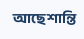আছে শান্তি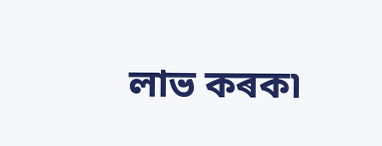লাভ কৰক৷